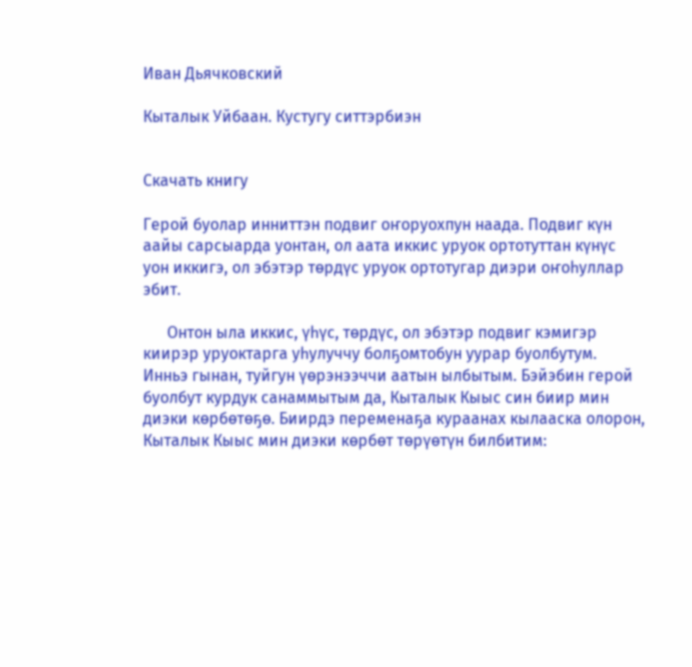Иван Дьячковский

Кыталык Уйбаан. Кустугу ситтэрбиэн


Скачать книгу

Герой буолар инниттэн подвиг оҥоруохпун наада. Подвиг күн аайы сарсыарда уонтан, ол аата иккис уруок ортотуттан күнүс уон иккигэ, ол эбэтэр төрдүс уруок ортотугар диэри оҥоһуллар эбит.

      Онтон ыла иккис, үһүс, төрдүс, ол эбэтэр подвиг кэмигэр киирэр уруоктарга уһулуччу болҕомтобун уурар буолбутум. Инньэ гынан, туйгун үөрэнээччи аатын ылбытым. Бэйэбин герой буолбут курдук санаммытым да, Кыталык Кыыс син биир мин диэки көрбөтөҕө. Биирдэ переменаҕа кураанах кылааска олорон, Кыталык Кыыс мин диэки көрбөт төрүөтүн билбитим: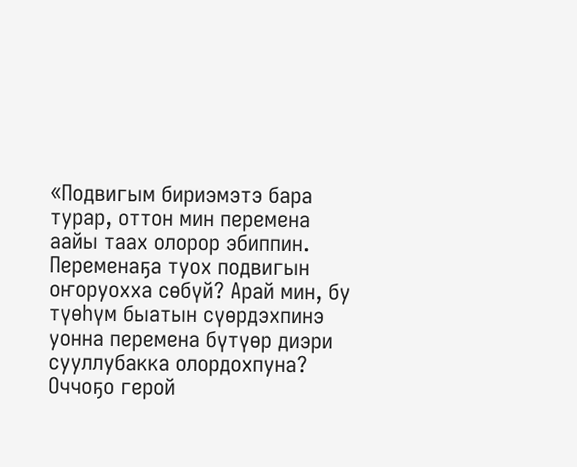«Подвигым бириэмэтэ бара турар, оттон мин перемена аайы таах олорор эбиппин. Переменаҕа туох подвигын оҥоруохха сөбүй? Арай мин, бу түөһүм быатын сүөрдэхпинэ уонна перемена бүтүөр диэри сууллубакка олордохпуна? Оччоҕо герой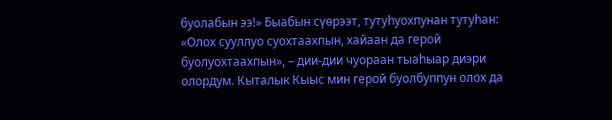буолабын ээ!» Быабын сүөрээт, тутуһуохпунан тутуһан: «Олох сууллуо суохтаахпын, хайаан да герой буолуохтаахпын», – дии-дии чуораан тыаһыар диэри олордум. Кыталык Кыыс мин герой буолбуппун олох да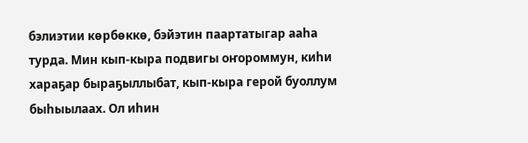бэлиэтии көрбөккө, бэйэтин паартатыгар ааһа турда. Мин кып-кыра подвигы оҥороммун, киһи хараҕар быраҕыллыбат, кып-кыра герой буоллум быһыылаах. Ол иһин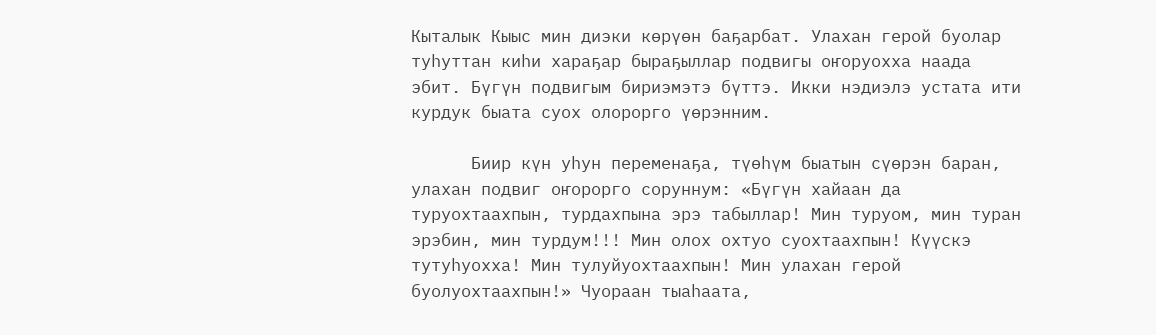Кыталык Кыыс мин диэки көрүөн баҕарбат. Улахан герой буолар туһуттан киһи хараҕар быраҕыллар подвигы оҥоруохха наада эбит. Бүгүн подвигым бириэмэтэ бүттэ. Икки нэдиэлэ устата ити курдук быата суох олорорго үөрэнним.

      Биир күн уһун переменаҕа, түөһүм быатын сүөрэн баран, улахан подвиг оҥорорго соруннум: «Бүгүн хайаан да туруохтаахпын, турдахпына эрэ табыллар! Мин туруом, мин туран эрэбин, мин турдум!!! Мин олох охтуо суохтаахпын! Күүскэ тутуһуохха! Мин тулуйуохтаахпын! Мин улахан герой буолуохтаахпын!» Чуораан тыаһаата,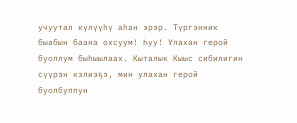учуутал күлүүһү аһан эрэр. Түргэнник быабын баана охсуум! Һуу! Улахан герой буоллум быһыылаах. Кыталык Кыыс сибилигин сүүрэн кэлиэҕэ, мин улахан герой буолбуппун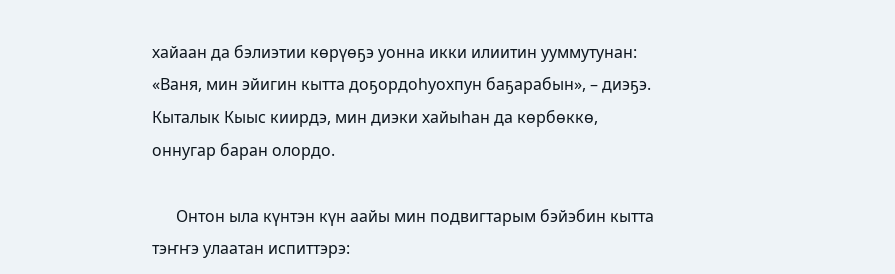хайаан да бэлиэтии көрүөҕэ уонна икки илиитин ууммутунан: «Ваня, мин эйигин кытта доҕордоһуохпун баҕарабын», – диэҕэ. Кыталык Кыыс киирдэ, мин диэки хайыһан да көрбөккө, оннугар баран олордо.

      Онтон ыла күнтэн күн аайы мин подвигтарым бэйэбин кытта тэҥҥэ улаатан испиттэрэ: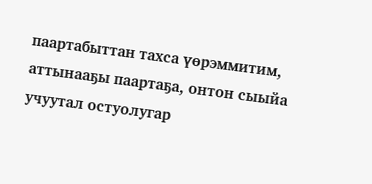паартабыттан тахса үөрэммитим, аттынааҕы паартаҕа, онтон сыыйа учуутал остуолугар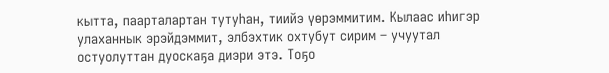кытта, паарталартан тутуһан, тиийэ үөрэммитим. Кылаас иһигэр улаханнык эрэйдэммит, элбэхтик охтубут сирим – учуутал остуолуттан дуоскаҕа диэри этэ. Тоҕо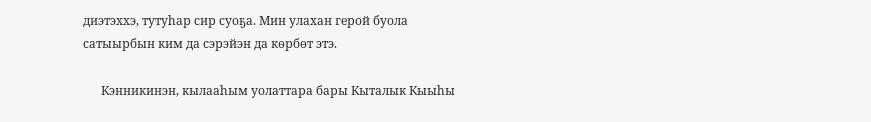диэтэххэ, тутуһар сир суоҕа. Мин улахан герой буола сатыырбын ким да сэрэйэн да көрбөт этэ.

      Кэнникинэн, кылааһым уолаттара бары Кыталык Кыыһы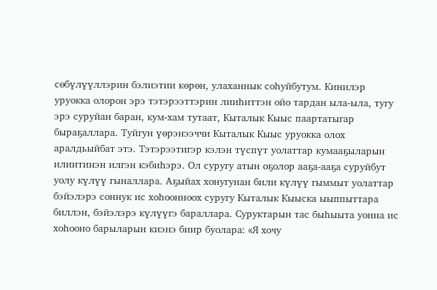сөбүлүүллэрин бэлиэтии көрөн, улаханнык соһуйбутум. Кинилэр уруокка олорон эрэ тэтэрээттэрин лииһиттэн ойо тардан ыла-ыла, тугу эрэ суруйан баран, кум-хам тутаат, Кыталык Кыыс паартатыгар быраҕаллара. Туйгун үөрэнээччи Кыталык Кыыс уруокка олох аралдьыйбат этэ. Тэтэрээтигэр кэлэн түспүт уолаттар кумааҕыларын илиитинэн илгэн кэбиһэрэ. Ол суругу атын оҕолор ааҕа-ааҕа суруйбут уолу күлүү гыналлара. Аҕыйах хонугунан били күлүү гыммыт уолаттар бэйэлэрэ соннук ис хоһоонноох суругу Кыталык Кыыска ыыппыттара биллэн, бэйэлэрэ күлүүгэ бараллара. Суруктарын тас быһыыта уонна ис хоһооно барыларын киэнэ биир буолара: «Я хочу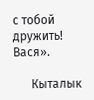с тобой дружить! Вася».

      Кыталык